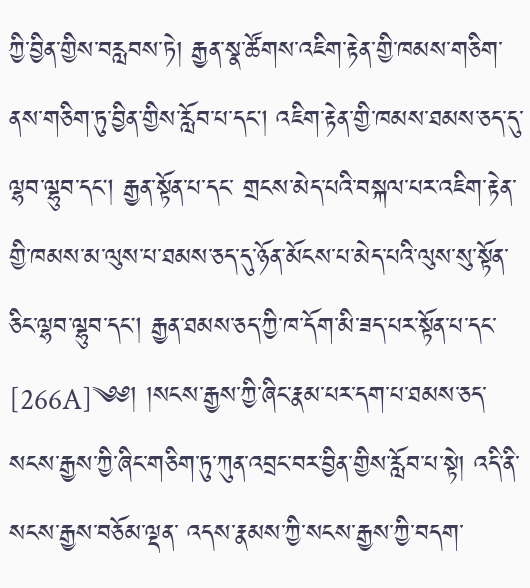ཀྱི་བྱིན་གྱིས་བརླབས་ཏེ། རྒྱན་སྣ་ཚོགས་འཇིག་རྟེན་གྱི་ཁམས་གཅིག་ནས་གཅིག་ཏུ་བྱིན་གྱིས་རློབ་པ་དང། འཇིག་རྟེན་གྱི་ཁམས་ཐམས་ཅད་དུ་ལྷབ་ལྷུབ་དང། རྒྱན་སྟོན་པ་དང་ གྲངས་མེད་པའི་བསྐལ་པར་འཇིག་རྟེན་གྱི་ཁམས་མ་ལུས་པ་ཐམས་ཅད་དུ་ཉོན་མོངས་པ་མེད་པའི་ལུས་སུ་སྟོན་ཅིང་ལྷབ་ལྷུབ་དང། རྒྱན་ཐམས་ཅད་ཀྱི་ཁ་དོག་མི་ཟད་པར་སྟོན་པ་དང་ [266A]༄༅། །སངས་རྒྱས་ཀྱི་ཞིང་རྣམ་པར་དག་པ་ཐམས་ཅད་སངས་རྒྱས་ཀྱི་ཞིང་གཅིག་ཏུ་ཀུན་འབྲང་བར་བྱིན་གྱིས་རློབ་པ་སྟེ། འདི་ནི་སངས་རྒྱས་བཅོམ་ལྡན་ འདས་རྣམས་ཀྱི་སངས་རྒྱས་ཀྱི་བདག་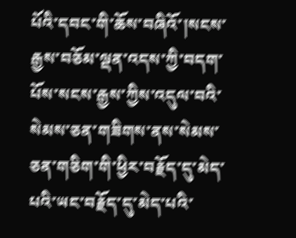པོའི་དབང་གི་ཆོས་བཞིའོ་།སངས་རྒྱས་བཅོམ་ལྡན་འདས་ཀྱི་བདག་པོས་སངས་རྒྱས་ཀྱིས་འདུལ་བའི་སེམས་ཅན་གཟིགས་ནས་སེམས་ ཅན་གཅིག་གི་ཕྱིར་བརྗོད་དུ་མེད་པའི་ཡང་བརྗོད་དུ་མེད་པའི་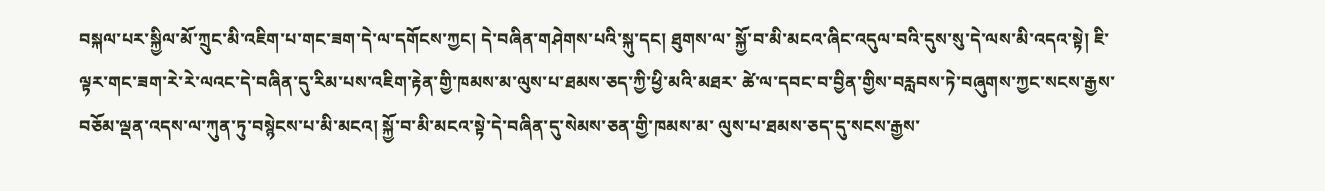བསྐལ་པར་སྐྱིལ་མོ་ཀྲུང་མི་འཇིག་པ་གང་ཟག་དེ་ལ་དགོངས་ཀྱང། དེ་བཞིན་གཤེགས་པའི་སྐུ་དང། ཐུགས་ལ་ སྐྱོ་བ་མི་མངའ་ཞིང་འདུལ་བའི་དུས་སུ་དེ་ལས་མི་འདའ་སྟེ། ཇི་ལྟར་གང་ཟག་རེ་རེ་ལའང་དེ་བཞིན་དུ་རིམ་པས་འཇིག་རྟེན་གྱི་ཁམས་མ་ལུས་པ་ཐམས་ཅད་ཀྱི་ཕྱི་མའི་མཐར་ ཚེ་ལ་དབང་བ་བྱིན་གྱིས་བརླབས་ཏེ་བཞུགས་ཀྱང་སངས་རྒྱས་བཅོམ་ལྡན་འདས་ལ་ཀུན་ཏུ་བསྙེངས་པ་མི་མངའ། སྐྱོ་བ་མི་མངའ་སྟེ་དེ་བཞིན་དུ་སེམས་ཅན་གྱི་ཁམས་མ་ ལུས་པ་ཐམས་ཅད་དུ་སངས་རྒྱས་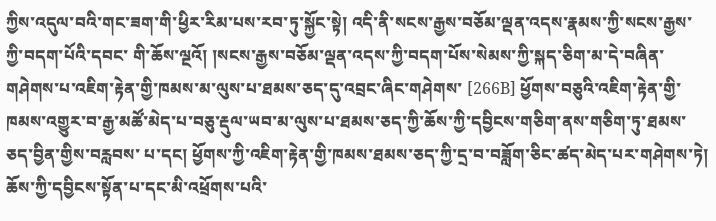ཀྱིས་འདུལ་བའི་གང་ཟག་གི་ཕྱིར་རིམ་པས་རབ་ཏུ་སྐྱོང་སྟེ། འདི་ནི་སངས་རྒྱས་བཅོམ་ལྡན་འདས་རྣམས་ཀྱི་སངས་རྒྱས་ཀྱི་བདག་པོའི་དབང་ གི་ཆོས་ལྔའོ། །སངས་རྒྱས་བཅོམ་ལྡན་འདས་ཀྱི་བདག་པོས་སེམས་ཀྱི་སྐད་ཅིག་མ་དེ་བཞིན་གཤེགས་པ་འཇིག་རྟེན་གྱི་ཁམས་མ་ལུས་པ་ཐམས་ཅད་དུ་འབྲང་ཞིང་གཤེགས་ [266B] ཕྱོགས་བཅུའི་འཇིག་རྟེན་གྱི་ཁམས་འགྱུར་བ་རྒྱ་མཚོ་མེད་པ་བཅུ་རྡུལ་ཡབ་མ་ལུས་པ་ཐམས་ཅད་ཀྱི་ཆོས་ཀྱི་དབྱིངས་གཅིག་ནས་གཅིག་ཏུ་ཐམས་ཅད་བྱིན་གྱིས་བརླབས་ པ་དང། ཕྱོགས་ཀྱི་འཇིག་རྟེན་གྱི་ཁམས་ཐམས་ཅད་ཀྱི་དྲ་བ་བཟློག་ཅིང་ཚད་མེད་པར་གཤེགས་ཏེ། ཆོས་ཀྱི་དབྱིངས་སྟོན་པ་དང་མི་འཕྲོགས་པའི་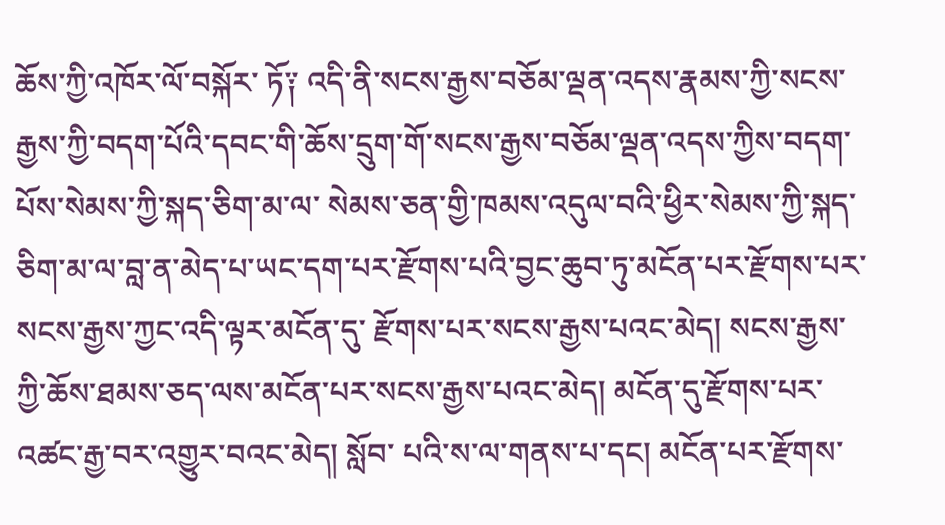ཆོས་ཀྱི་འཁོར་ལོ་བསྐོར་ ཏོ༑ འདི་ནི་སངས་རྒྱས་བཅོམ་ལྡན་འདས་རྣམས་ཀྱི་སངས་རྒྱས་ཀྱི་བདག་པོའི་དབང་གི་ཆོས་དྲུག་གོ་སངས་རྒྱས་བཅོམ་ལྡན་འདས་ཀྱིས་བདག་པོས་སེམས་ཀྱི་སྐད་ཅིག་མ་ལ་ སེམས་ཅན་གྱི་ཁམས་འདུལ་བའི་ཕྱིར་སེམས་ཀྱི་སྐད་ཅིག་མ་ལ་བླ་ན་མེད་པ་ཡང་དག་པར་རྫོགས་པའི་བྱང་ཆུབ་ཏུ་མངོན་པར་རྫོགས་པར་སངས་རྒྱས་ཀྱང་འདི་ལྟར་མངོན་དུ་ རྫོགས་པར་སངས་རྒྱས་པའང་མེད། སངས་རྒྱས་ཀྱི་ཆོས་ཐམས་ཅད་ལས་མངོན་པར་སངས་རྒྱས་པའང་མེད། མངོན་དུ་རྫོགས་པར་འཚང་རྒྱ་བར་འགྱུར་བའང་མེད། སློབ་ པའི་ས་ལ་གནས་པ་དང། མངོན་པར་རྫོགས་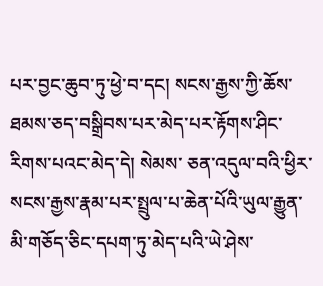པར་བྱང་ཆུབ་ཏུ་ཕྱེ་བ་དང། སངས་རྒྱས་ཀྱི་ཆོས་ཐམས་ཅད་བསྒྲིབས་པར་མེད་པར་རྟོགས་ཤིང་རིགས་པའང་མེད་དེ། སེམས་ ཅན་འདུལ་བའི་ཕྱིར་སངས་རྒྱས་རྣམ་པར་སྤྲུལ་པ་ཆེན་པོའི་ཡུལ་རྒྱུན་མི་གཅོད་ཅིང་དཔག་ཏུ་མེད་པའི་ཡེ་ཤེས་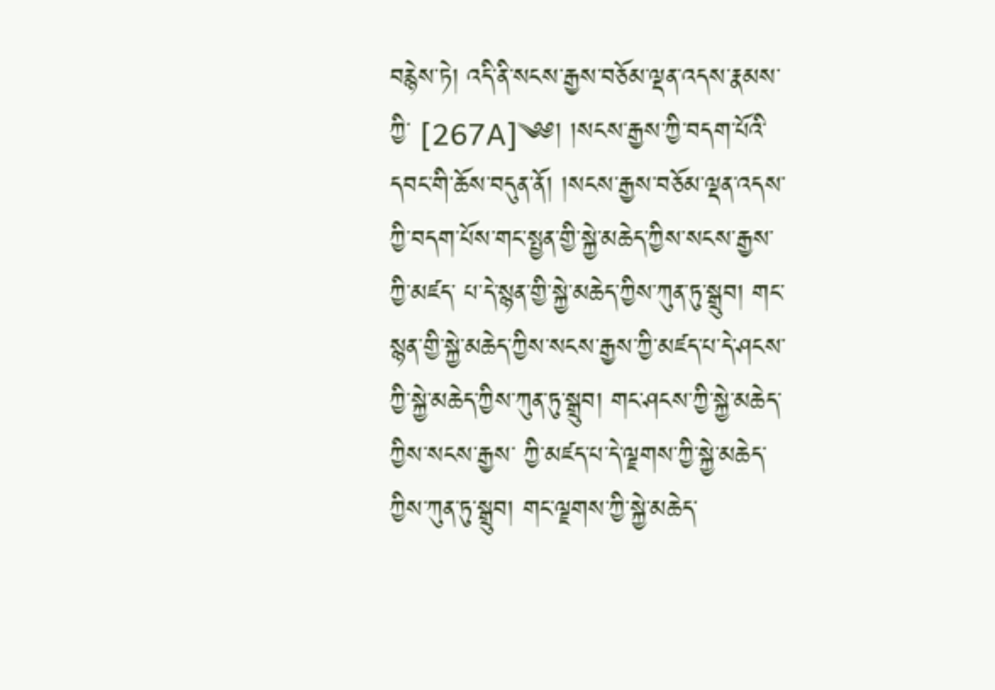བརྙེས་ཏེ། འདི་ནི་སངས་རྒྱས་བཅོམ་ལྡན་འདས་རྣམས་ཀྱི་ [267A]༄༅། །སངས་རྒྱས་ཀྱི་བདག་པོའི་དབང་གི་ཆོས་བདུན་ནོ། །སངས་རྒྱས་བཅོམ་ལྡན་འདས་ཀྱི་བདག་པོས་གང་སྤྱན་གྱི་སྐྱེ་མཆེད་ཀྱིས་སངས་རྒྱས་ཀྱི་མཛད་ པ་དེ་སྙན་གྱི་སྐྱེ་མཆེད་ཀྱིས་ཀུན་ཏུ་སྒྲུབ། གང་སྙན་གྱི་སྐྱེ་མཆེད་ཀྱིས་སངས་རྒྱས་ཀྱི་མཛད་པ་དེ་ཤངས་ཀྱི་སྐྱེ་མཆེད་ཀྱིས་ཀུན་ཏུ་སྒྲུབ། གང་ཤངས་ཀྱི་སྐྱེ་མཆེད་ཀྱིས་སངས་རྒྱས་ ཀྱི་མཛད་པ་དེ་ལྗགས་ཀྱི་སྐྱེ་མཆེད་ཀྱིས་ཀུན་ཏུ་སྒྲུབ། གང་ལྗགས་ཀྱི་སྐྱེ་མཆེད་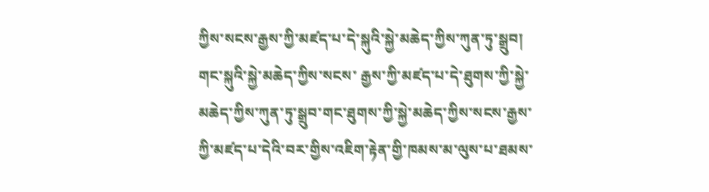ཀྱིས་སངས་རྒྱས་ཀྱི་མཛད་པ་དེ་སྐུའི་སྐྱེ་མཆེད་ཀྱིས་ཀུན་ཏུ་སྒྲུབ། གང་སྐུའི་སྐྱེ་མཆེད་ཀྱིས་སངས་ རྒྱས་ཀྱི་མཛད་པ་དེ་ཐུགས་ཀྱི་སྐྱེ་མཆེད་ཀྱིས་ཀུན་ཏུ་སྒྲུབ་གང་ཐུགས་ཀྱི་སྐྱེ་མཆེད་ཀྱིས་སངས་རྒྱས་ཀྱི་མཛད་པ་དེའི་བར་གྱིས་འཇིག་རྟེན་གྱི་ཁམས་མ་ལུས་པ་ཐམས་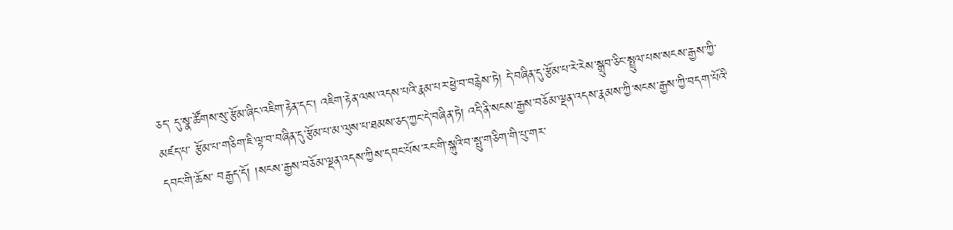ཅད་ དུ་སྣ་ཚོགས་སུ་རྩོམ་ཞིང་འཇིག་རྟེན་དང། འཇིག་རྟེན་ལས་འདས་པའི་རྣམ་པར་ཕྱེ་བ་བརྙེས་ཏེ། དེ་བཞིན་དུ་རྩོམ་པ་རེ་རེས་སྒྲུབ་ཅིང་སྤྲུལ་པས་སངས་རྒྱས་ཀྱི་མཛད་པ་ རྩོམ་པ་གཅིག་ཇི་ལྟ་བ་བཞིན་དུ་རྩོམ་པ་མ་ལུས་པ་ཐམས་ཅད་ཀྱང་དེ་བཞིན་ཏེ། འདི་ནི་སངས་རྒྱས་བཅོམ་ལྡན་འདས་རྣམས་ཀྱི་སངས་རྒྱས་ཀྱི་བདག་པོའི་དབང་གི་ཆོས་ བརྒྱད་དོ། །སངས་རྒྱས་བཅོམ་ལྡན་འདས་ཀྱིས་དབང་པོས་རང་གི་སྐུའི་བ་སྤུ་གཅིག་གི་པུ་གར་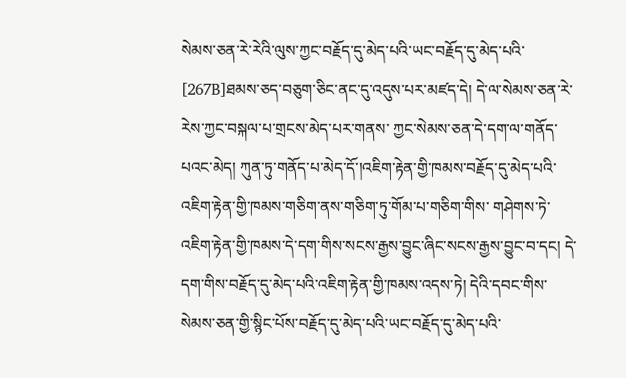སེམས་ཅན་རེ་རེའི་ལུས་ཀྱང་བརྗོད་དུ་མེད་པའི་ཡང་བརྗོད་དུ་མེད་པའི་ [267B]ཐམས་ཅད་བཅུག་ཅིང་ནང་དུ་འདུས་པར་མཛད་དེ། དེ་ལ་སེམས་ཅན་རེ་རེས་ཀྱང་བསྐལ་པ་གྲངས་མེད་པར་གནས་ ཀྱང་སེམས་ཅན་དེ་དག་ལ་གནོད་པའང་མེད། ཀུན་ཏུ་གནོད་པ་མེད་དོ་།འཇིག་རྟེན་གྱི་ཁམས་བརྗོད་དུ་མེད་པའི་འཇིག་རྟེན་གྱི་ཁམས་གཅིག་ནས་གཅིག་ཏུ་གོམ་པ་གཅིག་གིས་ གཤེགས་ཏེ་འཇིག་རྟེན་གྱི་ཁམས་དེ་དག་གིས་སངས་རྒྱས་བྱུང་ཞིང་སངས་རྒྱས་བྱུང་བ་དང། དེ་དག་གིས་བརྗོད་དུ་མེད་པའི་འཇིག་རྟེན་གྱི་ཁམས་འདས་ཏེ། དེའི་དབང་གིས་ སེམས་ཅན་གྱི་སྙིང་པོས་བརྗོད་དུ་མེད་པའི་ཡང་བརྗོད་དུ་མེད་པའི་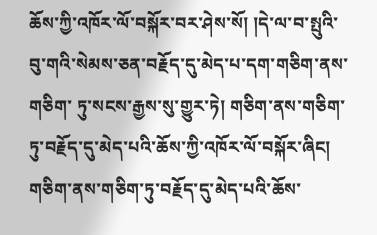ཆོས་ཀྱི་འཁོར་ལོ་བསྐོར་བར་ཤེས་སོ། །དེ་ལ་བ་སྤུའི་བུ་གའི་སེམས་ཅན་བརྗོད་དུ་མེད་པ་དག་གཅིག་ནས་གཅིག་ ཏུ་སངས་རྒྱས་སུ་གྱུར་ཏེ། གཅིག་ནས་གཅིག་ཏུ་བརྗོད་དུ་མེད་པའི་ཆོས་ཀྱི་འཁོར་ལོ་བསྐོར་ཞིང། གཅིག་ནས་གཅིག་ཏུ་བརྗོད་དུ་མེད་པའི་ཆོས་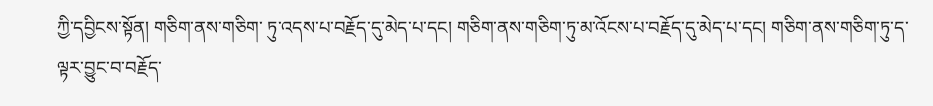ཀྱི་དབྱིངས་སྟོན། གཅིག་ནས་གཅིག་ ཏུ་འདས་པ་བརྗོད་དུ་མེད་པ་དང། གཅིག་ནས་གཅིག་ཏུ་མ་འོངས་པ་བརྗོད་དུ་མེད་པ་དང། གཅིག་ནས་གཅིག་ཏུ་ད་ལྟར་བྱུང་བ་བརྗོད་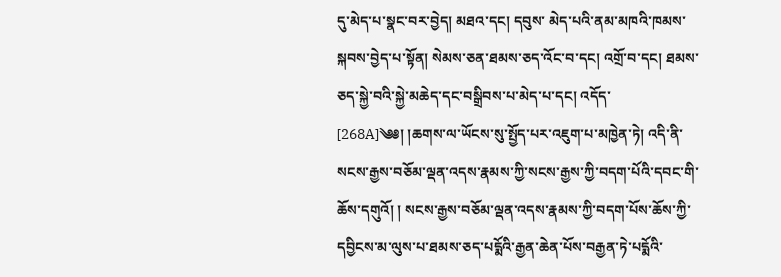དུ་མེད་པ་སྣང་བར་བྱེད། མཐའ་དང། དབུས་ མེད་པའི་ནམ་མཁའི་ཁམས་སྐབས་བྱེད་པ་སྟོན། སེམས་ཅན་ཐམས་ཅད་འོང་བ་དང། འགྲོ་བ་དང། ཐམས་ཅད་སྐྱེ་བའི་སྐྱེ་མཆེད་དང་བསྒྲིབས་པ་མེད་པ་དང། འདོད་ [268A]༄༅། །ཆགས་ལ་ཡོངས་སུ་སྤྱོད་པར་འཇུག་པ་མཁྱེན་ཏེ། འདི་ནི་སངས་རྒྱས་བཅོམ་ལྡན་འདས་རྣམས་ཀྱི་སངས་རྒྱས་ཀྱི་བདག་པོའི་དབང་གི་ཆོས་དགུའོ། ། སངས་རྒྱས་བཅོམ་ལྡན་འདས་རྣམས་ཀྱི་བདག་པོས་ཆོས་ཀྱི་དབྱིངས་མ་ལུས་པ་ཐམས་ཅད་པདྨོའི་རྒྱན་ཆེན་པོས་བརྒྱན་ཏེ་པདྨོའི་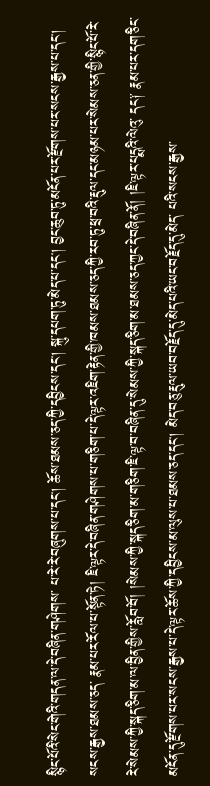སྙིང་པོའི་སེང་གེའི་གདན་ལ་དེ་བཞིན་གཤེགས་ པ་རེ་རེ་བཞུགས་པ་དང། ཆོས་ཐམས་ཅད་ཀྱི་དབྱིངས་དང། སྐུ་དཔག་ཏུ་མེད་པ་དང། བྱང་ཆུབ་ཏུ་མངོན་པར་རྫོགས་པར་སངས་རྒྱས་པ་དང། སངས་རྒྱས་ཐམས་ཅད་ རྣམ་པར་རོལ་པ་སྟོན་ཏེ། ཇི་ལྟར་དེ་བཞིན་གཤེགས་པ་གཅིག་པ་དེ་ལྟར་འཇིག་རྟེན་གྱི་ཁམས་ཐམས་ཅད་ཀྱི་རབ་ཏུ་ཕྲ་བའི་རྡུལ་དང་མཉམ་པར་སེམས་ཅན་གྱི་སྙིང་པོ་རེ་ རེ་སེམས་ཀྱི་སྐད་ཅིག་མ་ལ་བྱིན་གྱིས་རློབ་བོ། །སེམས་ཀྱི་སྐད་ཅིག་མ་གཅིག་ཇི་ལྟ་བ་བཞིན་དུ་སེམས་ཀྱི་སྐད་ཅིག་མ་ཐམས་ཅད་ཀྱང་དེ་བཞིན་ནོ། །ཇི་ལྟར་པདྨའི་ལེའུ་ དང༑ རྣམ་པར་དག་ཅིང་མངོན་དུ་རྫོགས་པར་སངས་རྒྱས་པ་དེ་ལྟར་ཆོས་ཀྱི་དབྱིངས་མ་ལུས་པ་ཐམས་ཅད་དང། མེད་བཅུ་རྡུལ་ཡབ་བརྗོད་དུ་མེད་པའི་ཡང་བརྗོད་དུ་མེད་ པའི་སངས་རྒྱས་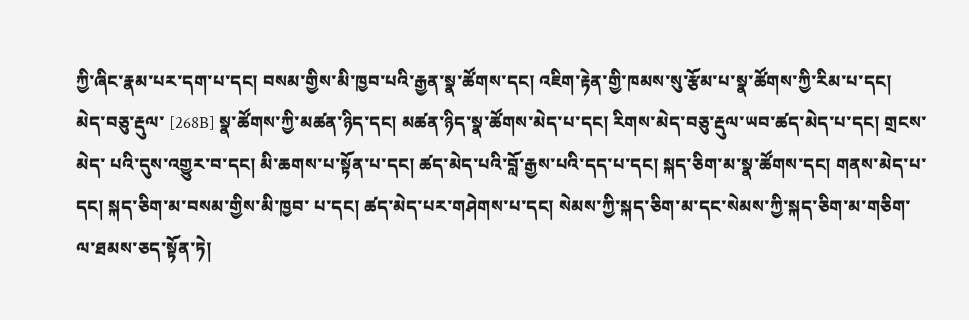ཀྱི་ཞིང་རྣམ་པར་དག་པ་དང། བསམ་གྱིས་མི་ཁྱབ་པའི་རྒྱན་སྣ་ཚོགས་དང། འཇིག་རྟེན་གྱི་ཁམས་སུ་རྩོམ་པ་སྣ་ཚོགས་ཀྱི་རིམ་པ་དང། མེད་བཅུ་རྡུལ་ [268B] སྣ་ཚོགས་ཀྱི་མཚན་ཉིད་དང། མཚན་ཉིད་སྣ་ཚོགས་མེད་པ་དང། རིགས་མེད་བཅུ་རྡུལ་ཡབ་ཚད་མེད་པ་དང། གྲངས་མེད་ པའི་དུས་འགྱུར་བ་དང། མི་ཆགས་པ་སྟོན་པ་དང། ཚད་མེད་པའི་བློ་རྒྱས་པའི་དད་པ་དང། སྐད་ཅིག་མ་སྣ་ཚོགས་དང། གནས་མེད་པ་དང། སྐད་ཅིག་མ་བསམ་གྱིས་མི་ཁྱབ་ པ་དང། ཚད་མེད་པར་གཤེགས་པ་དང། སེམས་ཀྱི་སྐད་ཅིག་མ་དང་སེམས་ཀྱི་སྐད་ཅིག་མ་གཅིག་ལ་ཐམས་ཅད་སྟོན་ཏེ།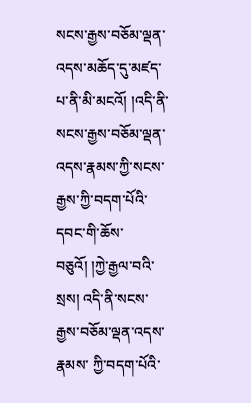སངས་རྒྱས་བཅོམ་ལྡན་འདས་མཆོད་དུ་མཛད་ པ་ནི་མི་མངའོ། །འདི་ནི་སངས་རྒྱས་བཅོམ་ལྡན་འདས་རྣམས་ཀྱི་སངས་རྒྱས་ཀྱི་བདག་པོའི་དབང་གི་ཆོས་བཅུའོ། །ཀྱེ་རྒྱལ་བའི་སྲས། འདི་ནི་སངས་རྒྱས་བཅོམ་ལྡན་འདས་རྣམས་ ཀྱི་བདག་པོའི་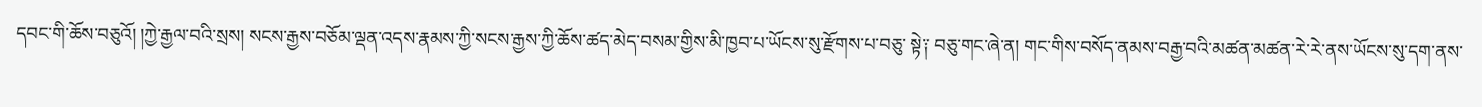དབང་གི་ཆོས་བཅུའོ། །ཀྱེ་རྒྱལ་བའི་སྲས། སངས་རྒྱས་བཅོམ་ལྡན་འདས་རྣམས་ཀྱི་སངས་རྒྱས་ཀྱི་ཆོས་ཚད་མེད་བསམ་གྱིས་མི་ཁྱབ་པ་ཡོངས་སུ་རྫོགས་པ་བཅུ་ སྟེ༑ བཅུ་གང་ཞེ་ན། གང་གིས་བསོད་ནམས་བརྒྱ་བའི་མཚན་མཚན་རེ་རེ་ནས་ཡོངས་སུ་དག་ནས་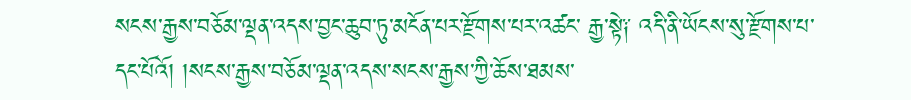སངས་རྒྱས་བཅོམ་ལྡན་འདས་བྱང་ཆུབ་ཏུ་མངོན་པར་རྫོགས་པར་འཚང་ རྒྱ་སྟེ༑ འདི་ནི་ཡོངས་སུ་རྫོགས་པ་དང་པོའོ། །སངས་རྒྱས་བཅོམ་ལྡན་འདས་སངས་རྒྱས་ཀྱི་ཆོས་ཐམས་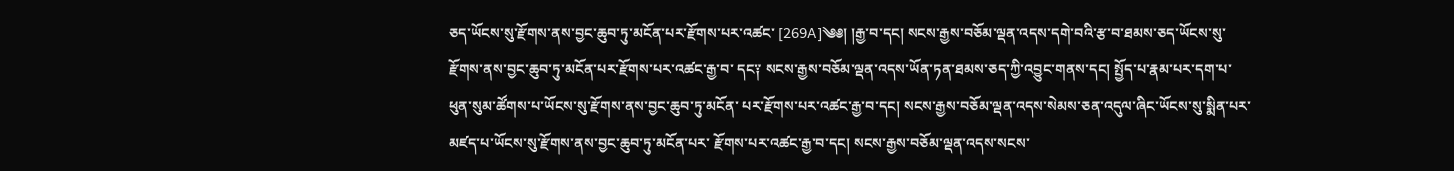ཅད་ཡོངས་སུ་རྫོགས་ནས་བྱང་ཆུབ་ཏུ་མངོན་པར་རྫོགས་པར་འཚང་ [269A]༄༅། །རྒྱ་བ་དང། སངས་རྒྱས་བཅོམ་ལྡན་འདས་དགེ་བའི་རྩ་བ་ཐམས་ཅད་ཡོངས་སུ་རྫོགས་ནས་བྱང་ཆུབ་ཏུ་མངོན་པར་རྫོགས་པར་འཚང་རྒྱ་བ་ དང༑ སངས་རྒྱས་བཅོམ་ལྡན་འདས་ཡོན་ཏན་ཐམས་ཅད་ཀྱི་འབྱུང་གནས་དང། སྤྱོད་པ་རྣམ་པར་དག་པ་ཕུན་སུམ་ཚོགས་པ་ཡོངས་སུ་རྫོགས་ནས་བྱང་ཆུབ་ཏུ་མངོན་ པར་རྫོགས་པར་འཚང་རྒྱ་བ་དང། སངས་རྒྱས་བཅོམ་ལྡན་འདས་སེམས་ཅན་འདུལ་ཞིང་ཡོངས་སུ་སྨིན་པར་མཛད་པ་ཡོངས་སུ་རྫོགས་ནས་བྱང་ཆུབ་ཏུ་མངོན་པར་ རྫོགས་པར་འཚང་རྒྱ་བ་དང། སངས་རྒྱས་བཅོམ་ལྡན་འདས་སངས་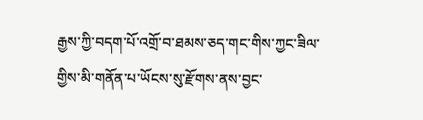རྒྱས་ཀྱི་བདག་པོ་འགྲོ་བ་ཐམས་ཅད་གང་གིས་ཀྱང་ཟིལ་གྱིས་མི་གནོན་པ་ཡོངས་སུ་རྫོགས་ནས་བྱང་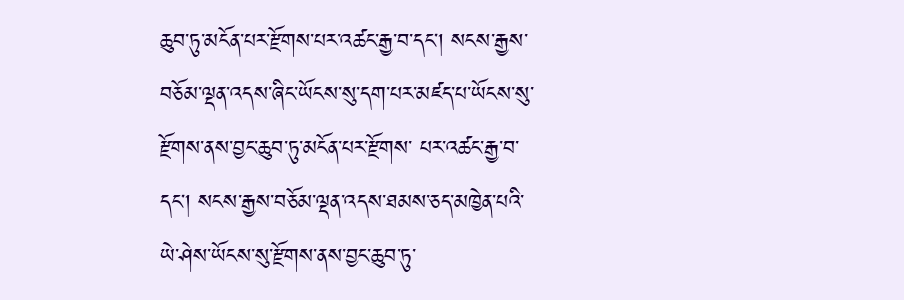ཆུབ་ཏུ་མངོན་པར་རྫོགས་པར་འཚང་རྒྱ་བ་དང། སངས་རྒྱས་བཅོམ་ལྡན་འདས་ཞིང་ཡོངས་སུ་དག་པར་མཛད་པ་ཡོངས་སུ་རྫོགས་ནས་བྱང་ཆུབ་ཏུ་མངོན་པར་རྫོགས་ པར་འཚང་རྒྱ་བ་དང། སངས་རྒྱས་བཅོམ་ལྡན་འདས་ཐམས་ཅད་མཁྱེན་པའི་ཡེ་ཤེས་ཡོངས་སུ་རྫོགས་ནས་བྱང་ཆུབ་ཏུ་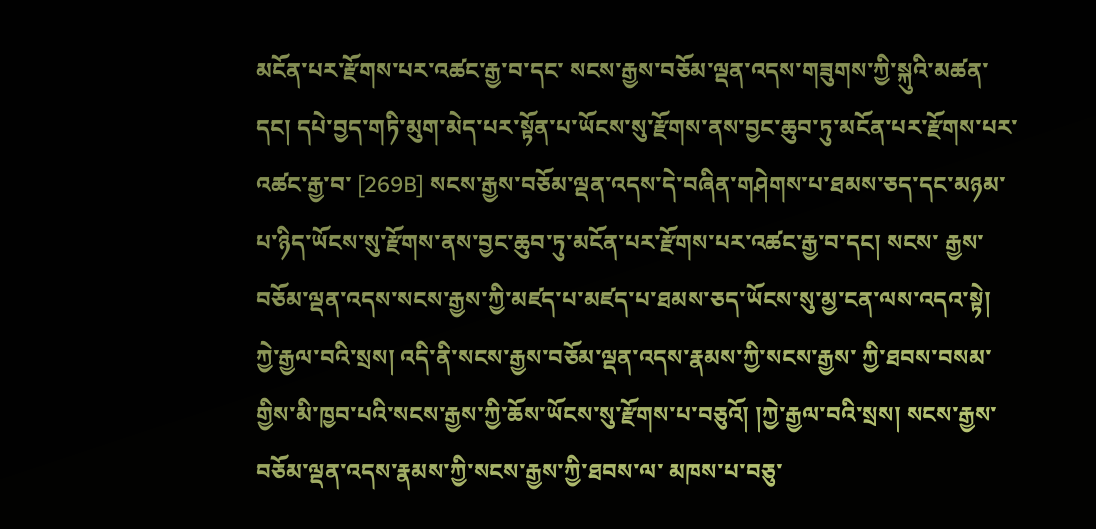མངོན་པར་རྫོགས་པར་འཚང་རྒྱ་བ་དང་ སངས་རྒྱས་བཅོམ་ལྡན་འདས་གཟུགས་ཀྱི་སྐུའི་མཚན་དང། དཔེ་བྱད་གཏི་མུག་མེད་པར་སྟོན་པ་ཡོངས་སུ་རྫོགས་ནས་བྱང་ཆུབ་ཏུ་མངོན་པར་རྫོགས་པར་འཚང་རྒྱ་བ་ [269B] སངས་རྒྱས་བཅོམ་ལྡན་འདས་དེ་བཞིན་གཤེགས་པ་ཐམས་ཅད་དང་མཉམ་པ་ཉིད་ཡོངས་སུ་རྫོགས་ནས་བྱང་ཆུབ་ཏུ་མངོན་པར་རྫོགས་པར་འཚང་རྒྱ་བ་དང། སངས་ རྒྱས་བཅོམ་ལྡན་འདས་སངས་རྒྱས་ཀྱི་མཛད་པ་མཛད་པ་ཐམས་ཅད་ཡོངས་སུ་མྱ་ངན་ལས་འདའ་སྟེ། ཀྱེ་རྒྱལ་བའི་སྲས། འདི་ནི་སངས་རྒྱས་བཅོམ་ལྡན་འདས་རྣམས་ཀྱི་སངས་རྒྱས་ ཀྱི་ཐབས་བསམ་གྱིས་མི་ཁྱབ་པའི་སངས་རྒྱས་ཀྱི་ཆོས་ཡོངས་སུ་རྫོགས་པ་བཅུའོ། །ཀྱེ་རྒྱལ་བའི་སྲས། སངས་རྒྱས་བཅོམ་ལྡན་འདས་རྣམས་ཀྱི་སངས་རྒྱས་ཀྱི་ཐབས་ལ་ མཁས་པ་བཅུ་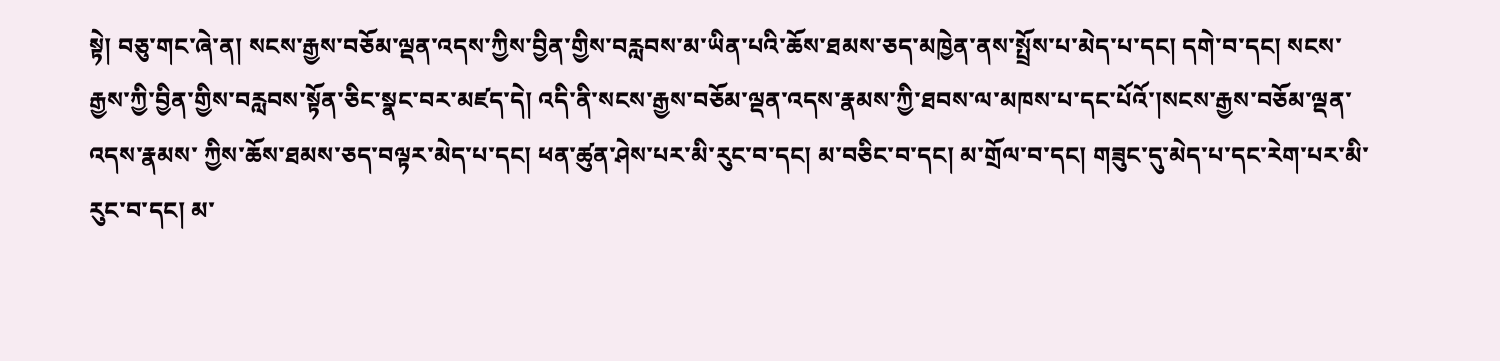སྟེ། བཅུ་གང་ཞེ་ན། སངས་རྒྱས་བཅོམ་ལྡན་འདས་ཀྱིས་བྱིན་གྱིས་བརླབས་མ་ཡིན་པའི་ཆོས་ཐམས་ཅད་མཁྱེན་ནས་སྤྲོས་པ་མེད་པ་དང། དགེ་བ་དང། སངས་ རྒྱས་ཀྱི་བྱིན་གྱིས་བརླབས་སྟོན་ཅིང་སྣང་བར་མཛད་དེ། འདི་ནི་སངས་རྒྱས་བཅོམ་ལྡན་འདས་རྣམས་ཀྱི་ཐབས་ལ་མཁས་པ་དང་པོའོ་།སངས་རྒྱས་བཅོམ་ལྡན་འདས་རྣམས་ ཀྱིས་ཆོས་ཐམས་ཅད་བལྟར་མེད་པ་དང། ཕན་ཚུན་ཤེས་པར་མི་རུང་བ་དང། མ་བཅིང་བ་དང། མ་གྲོལ་བ་དང། གཟུང་དུ་མེད་པ་དང་རེག་པར་མི་རུང་བ་དང། མ་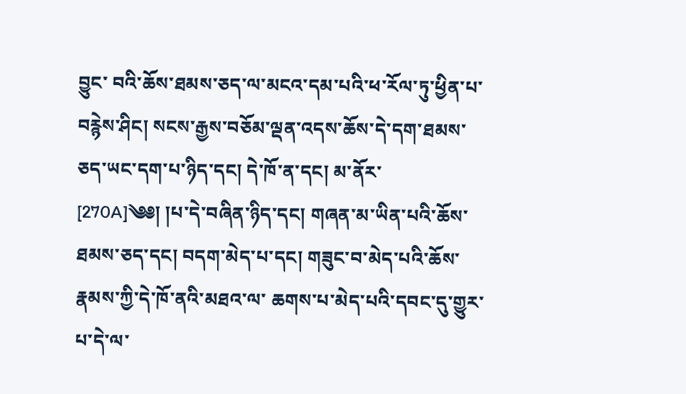བྱུང་ བའི་ཆོས་ཐམས་ཅད་ལ་མངའ་དམ་པའི་ཕ་རོལ་ཏུ་ཕྱིན་པ་བརྙེས་ཤིང། སངས་རྒྱས་བཅོམ་ལྡན་འདས་ཆོས་དེ་དག་ཐམས་ཅད་ཡང་དག་པ་ཉིད་དང། དེ་ཁོ་ན་དང། མ་ནོར་ [270A]༄༅། །པ་དེ་བཞིན་ཉིད་དང། གཞན་མ་ཡིན་པའི་ཆོས་ཐམས་ཅད་དང། བདག་མེད་པ་དང། གཟུང་བ་མེད་པའི་ཆོས་རྣམས་ཀྱི་དེ་ཁོ་ནའི་མཐའ་ལ་ ཆགས་པ་མེད་པའི་དབང་དུ་གྱུར་པ་དེ་ལ་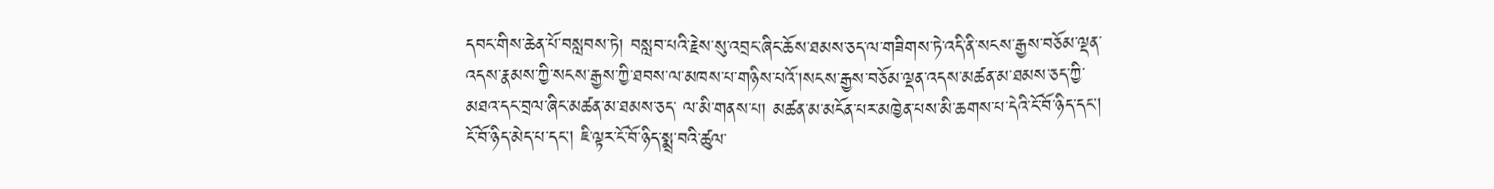དབང་གིས་ཆེན་པོ་བསླབས་ཏེ། བསླབ་པའི་རྗེས་སུ་འབྲང་ཞིང་ཆོས་ཐམས་ཅད་ལ་གཟིགས་ཏེ་འདི་ནི་སངས་རྒྱས་བཅོམ་ལྡན་ འདས་རྣམས་ཀྱི་སངས་རྒྱས་ཀྱི་ཐབས་ལ་མཁས་པ་གཉིས་པའོ་།སངས་རྒྱས་བཅོམ་ལྡན་འདས་མཚན་མ་ཐམས་ཅད་ཀྱི་མཐའ་དང་བྲལ་ཞིང་མཚན་མ་ཐམས་ཅད་ ལ་མི་གནས་པ། མཚན་མ་མངོན་པར་མཁྱེན་པས་མི་ཆགས་པ་དེའི་ངོ་བོ་ཉིད་དང། ངོ་བོ་ཉིད་མེད་པ་དང། ཇི་ལྟར་ངོ་བོ་ཉིད་སྨྲ་བའི་ཚུལ་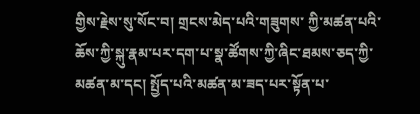གྱིས་རྗེས་སུ་སོང་བ། གྲངས་མེད་པའི་གཟུགས་ ཀྱི་མཚན་པའི་ཆོས་ཀྱི་སྐུ་རྣམ་པར་དག་པ་སྣ་ཚོགས་ཀྱི་ཞིང་ཐམས་ཅད་ཀྱི་མཚན་མ་དང། སྤྱོད་པའི་མཚན་མ་ཟད་པར་སྟོན་པ་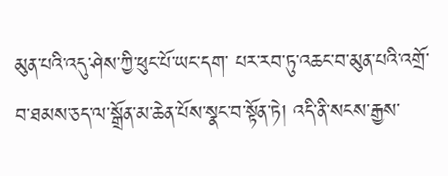མུན་པའི་འདུ་ཤེས་ཀྱི་ཕུང་པོ་ཡང་དག་ པར་རབ་ཏུ་འཆང་བ་མུན་པའི་འགྲོ་བ་ཐམས་ཅད་ལ་སྒྲོན་མ་ཆེན་པོས་སྣང་བ་སྟོན་ཏེ། འདི་ནི་སངས་རྒྱས་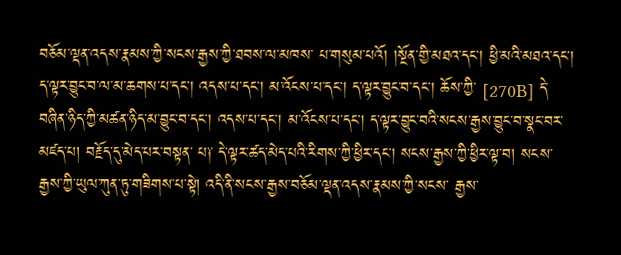བཅོམ་ལྡན་འདས་རྣམས་ཀྱི་སངས་རྒྱས་ཀྱི་ཐབས་ལ་མཁས་ པ་གསུམ་པའོ། །སྔོན་གྱི་མཐའ་དང། ཕྱི་མའི་མཐའ་དང། ད་ལྟར་བྱུང་བ་ལ་མ་ཆགས་པ་དང། འདས་པ་དང། མ་འོངས་པ་དང། ད་ལྟར་བྱུང་བ་དང། ཆོས་ཀྱི་ [270B] དེ་བཞིན་ཉིད་ཀྱི་མཚན་ཉིད་མ་བྱུང་བ་དང། འདས་པ་དང། མ་འོངས་པ་དང། ད་ལྟར་བྱུང་བའི་སངས་རྒྱས་བྱུང་བ་སྣང་བར་མཛད་པ། བརྗོད་དུ་མེད་པར་བསྟན་ པ༑ དེ་ལྟར་ཚད་མེད་པའི་རིགས་ཀྱི་ཕྱིར་དང། སངས་རྒྱས་ཀྱི་ཕྱིར་ལྟ་བ། སངས་རྒྱས་ཀྱི་ཡུལ་ཀུན་ཏུ་གཟིགས་པ་སྟེ། འདི་ནི་སངས་རྒྱས་བཅོམ་ལྡན་འདས་རྣམས་ཀྱི་སངས་ རྒྱས་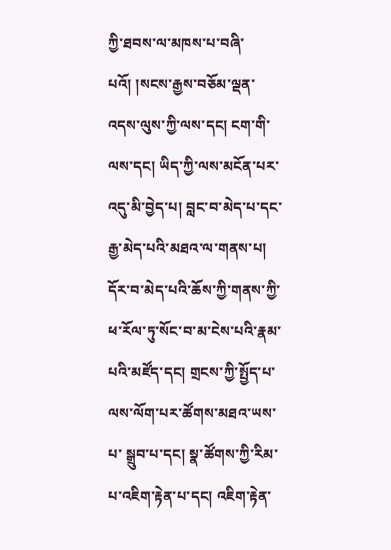ཀྱི་ཐབས་ལ་མཁས་པ་བཞི་པའོ། །སངས་རྒྱས་བཅོམ་ལྡན་འདས་ལུས་ཀྱི་ལས་དང། ངག་གི་ལས་དང། ཡིད་ཀྱི་ལས་མངོན་པར་འདུ་མི་བྱེད་པ། བླང་བ་མེད་པ་དང་ རྒྱ་མེད་པའི་མཐའ་ལ་གནས་པ། དོར་བ་མེད་པའི་ཆོས་ཀྱི་གནས་ཀྱི་ཕ་རོལ་ཏུ་སོང་བ་མ་ངེས་པའི་རྣམ་པའི་མཛོད་དང། གྲངས་ཀྱི་སྤྱོད་པ་ལས་ལོག་པར་ཚོགས་མཐའ་ཡས་པ་ སྒྲུབ་པ་དང། སྣ་ཚོགས་ཀྱི་རིམ་པ་འཇིག་རྟེན་པ་དང། འཇིག་རྟེན་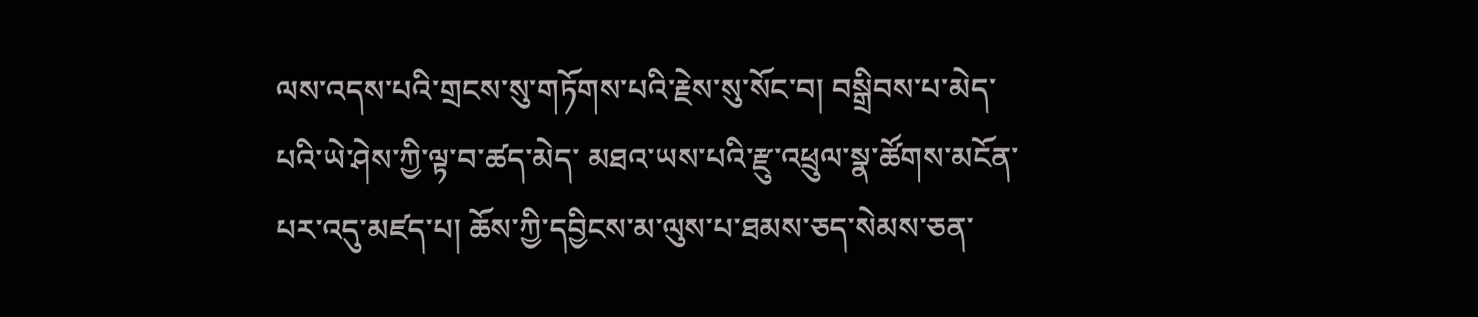ལས་འདས་པའི་གྲངས་སུ་གཏོགས་པའི་རྗེས་སུ་སོང་བ། བསྒྲིབས་པ་མེད་པའི་ཡེ་ཤེས་ཀྱི་ལྟ་བ་ཚད་མེད་ མཐའ་ཡས་པའི་རྫུ་འཕྲུལ་སྣ་ཚོགས་མངོན་པར་འདུ་མཛད་པ། ཆོས་ཀྱི་དབྱིངས་མ་ལུས་པ་ཐམས་ཅད་སེམས་ཅན་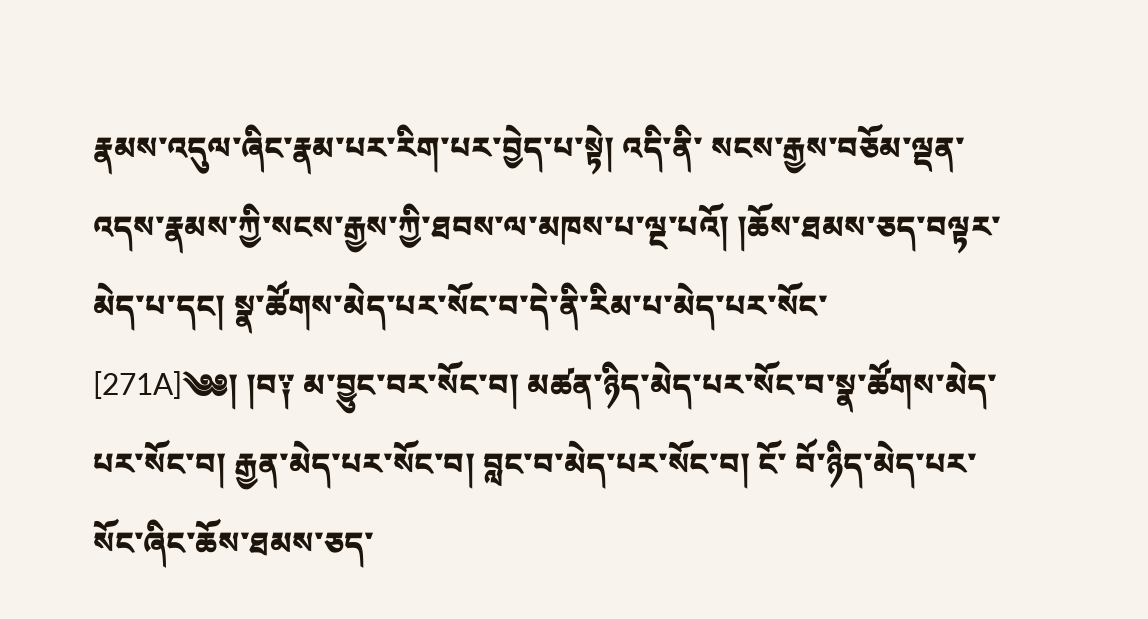རྣམས་འདུལ་ཞིང་རྣམ་པར་རིག་པར་བྱེད་པ་སྟེ། འདི་ནི་ སངས་རྒྱས་བཅོམ་ལྡན་འདས་རྣམས་ཀྱི་སངས་རྒྱས་ཀྱི་ཐབས་ལ་མཁས་པ་ལྔ་པའོ། །ཆོས་ཐམས་ཅད་བལྟར་མེད་པ་དང། སྣ་ཚོགས་མེད་པར་སོང་བ་དེ་ནི་རིམ་པ་མེད་པར་སོང་ [271A]༄༅། །བ༑ མ་བྱུང་བར་སོང་བ། མཚན་ཉིད་མེད་པར་སོང་བ་སྣ་ཚོགས་མེད་པར་སོང་བ། རྒྱན་མེད་པར་སོང་བ། བླང་བ་མེད་པར་སོང་བ། ངོ་ བོ་ཉིད་མེད་པར་སོང་ཞིང་ཆོས་ཐམས་ཅད་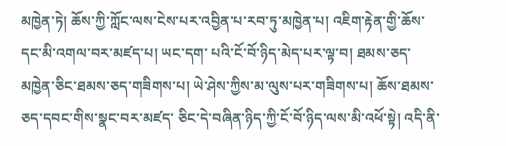མཁྱེན་ཏེ། ཆོས་ཀྱི་ཀློང་ལས་ངེས་པར་འབྱིན་པ་རབ་ཏུ་མཁྱེན་པ། འཇིག་རྟེན་གྱི་ཆོས་དང་མི་འགལ་བར་མཛད་པ། ཡང་དག་ པའི་ངོ་བོ་ཉིད་མེད་པར་ལྟ་བ། ཐམས་ཅད་མཁྱེན་ཅིང་ཐམས་ཅད་གཟིགས་པ། ཡེ་ཤེས་ཀྱིས་མ་ལུས་པར་གཟིགས་པ། ཆོས་ཐམས་ཅད་དབང་གིས་སྣང་བར་མཛད་ ཅིང་དེ་བཞིན་ཉིད་ཀྱི་ངོ་བོ་ཉིད་ལས་མི་འཕོ་སྟེ། འདི་ནི་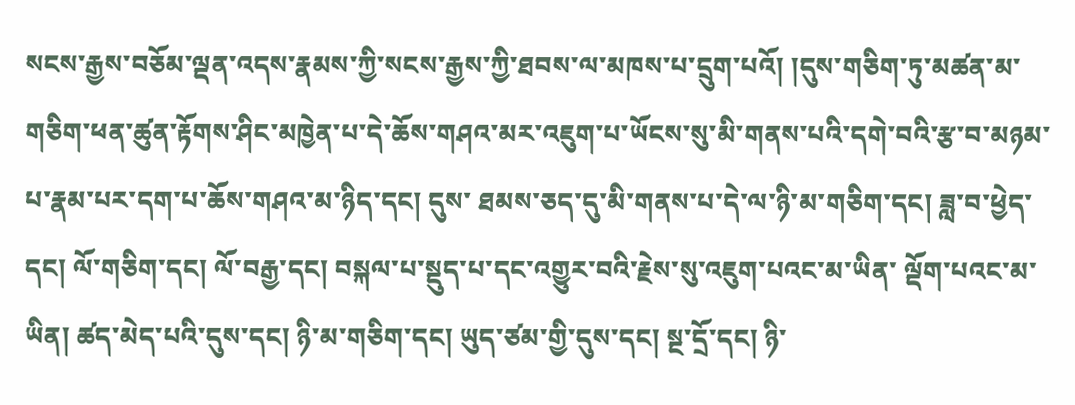སངས་རྒྱས་བཅོམ་ལྡན་འདས་རྣམས་ཀྱི་སངས་རྒྱས་ཀྱི་ཐབས་ལ་མཁས་པ་དྲུག་པའོ། །དུས་གཅིག་ཏུ་མཚན་མ་ གཅིག་ཕན་ཚུན་རྟོགས་ཤིང་མཁྱེན་པ་དེ་ཆོས་གཤའ་མར་འཇུག་པ་ཡོངས་སུ་མི་གནས་པའི་དགེ་བའི་རྩ་བ་མཉམ་པ་རྣམ་པར་དག་པ་ཆོས་གཤའ་མ་ཉིད་དང། དུས་ ཐམས་ཅད་དུ་མི་གནས་པ་དེ་ལ་ཉི་མ་གཅིག་དང། ཟླ་བ་ཕྱེད་དང། ལོ་གཅིག་དང། ལོ་བརྒྱ་དང། བསྐལ་པ་སྡུད་པ་དང་འགྱུར་བའི་རྗེས་སུ་འཇུག་པའང་མ་ཡིན་ ལྡོག་པའང་མ་ཡིན། ཚད་མེད་པའི་དུས་དང། ཉི་མ་གཅིག་དང། ཡུད་ཙམ་གྱི་དུས་དང། སྔ་དྲོ་དང། ཉི་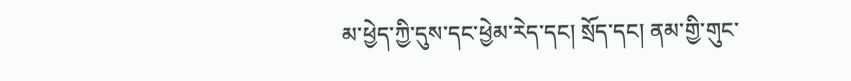མ་ཕྱེད་ཀྱི་དུས་དང་ཕྱེམ་རེད་དང། སྲོད་དང། ནམ་གྱི་གུང་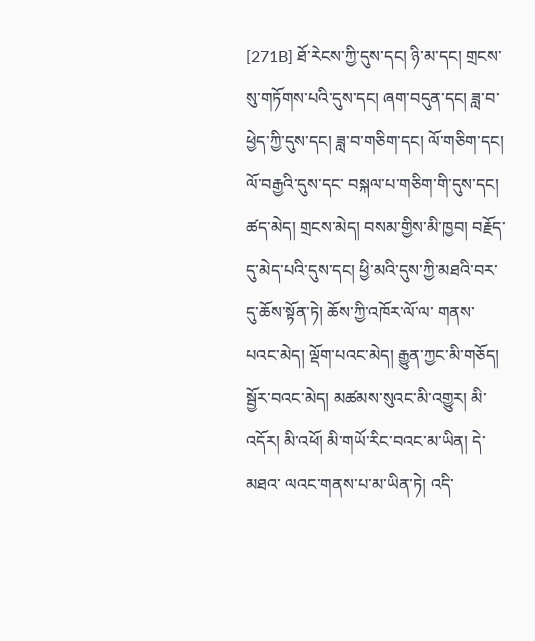[271B] ཐོ་རེངས་ཀྱི་དུས་དང། ཉི་མ་དང། གྲངས་སུ་གཏོགས་པའི་དུས་དང། ཞག་བདུན་དང། ཟླ་བ་ཕྱེད་ཀྱི་དུས་དང། ཟླ་བ་གཅིག་དང། ལོ་གཅིག་དང། ལོ་བརྒྱའི་དུས་དང་ བསྐལ་པ་གཅིག་གི་དུས་དང། ཚད་མེད། གྲངས་མེད། བསམ་གྱིས་མི་ཁྱབ། བརྗོད་དུ་མེད་པའི་དུས་དང། ཕྱི་མའི་དུས་ཀྱི་མཐའི་བར་དུ་ཆོས་སྟོན་ཏེ། ཆོས་ཀྱི་འཁོར་ལོ་ལ་ གནས་པའང་མེད། ལྡོག་པའང་མེད། རྒྱུན་ཀྱང་མི་གཅོད། སྦྱོར་བའང་མེད། མཚམས་སུའང་མི་འགྱུར། མི་འདོར། མི་འཕོ། མི་གཡོ་རིང་བའང་མ་ཡིན། དེ་མཐའ་ ལའང་གནས་པ་མ་ཡིན་ཏེ། འདི་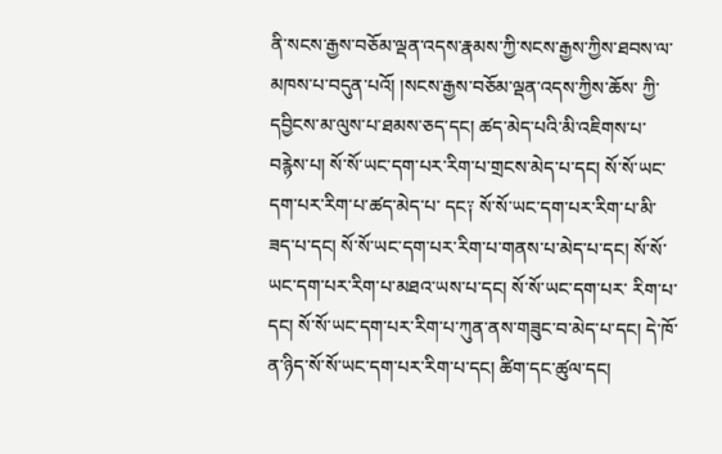ནི་སངས་རྒྱས་བཅོམ་ལྡན་འདས་རྣམས་ཀྱི་སངས་རྒྱས་ཀྱིས་ཐབས་ལ་མཁས་པ་བདུན་པའོ། །སངས་རྒྱས་བཅོམ་ལྡན་འདས་ཀྱིས་ཆོས་ ཀྱི་དབྱིངས་མ་ལུས་པ་ཐམས་ཅད་དང། ཚད་མེད་པའི་མི་འཇིགས་པ་བརྙེས་པ། སོ་སོ་ཡང་དག་པར་རིག་པ་གྲངས་མེད་པ་དང། སོ་སོ་ཡང་དག་པར་རིག་པ་ཚད་མེད་པ་ དང༑ སོ་སོ་ཡང་དག་པར་རིག་པ་མི་ཟད་པ་དང། སོ་སོ་ཡང་དག་པར་རིག་པ་གནས་པ་མེད་པ་དང། སོ་སོ་ཡང་དག་པར་རིག་པ་མཐའ་ཡས་པ་དང། སོ་སོ་ཡང་དག་པར་ རིག་པ་དང། སོ་སོ་ཡང་དག་པར་རིག་པ་ཀུན་ནས་གཟུང་བ་མེད་པ་དང། དེ་ཁོ་ན་ཉིད་སོ་སོ་ཡང་དག་པར་རིག་པ་དང། ཚིག་དང་ཚུལ་དང།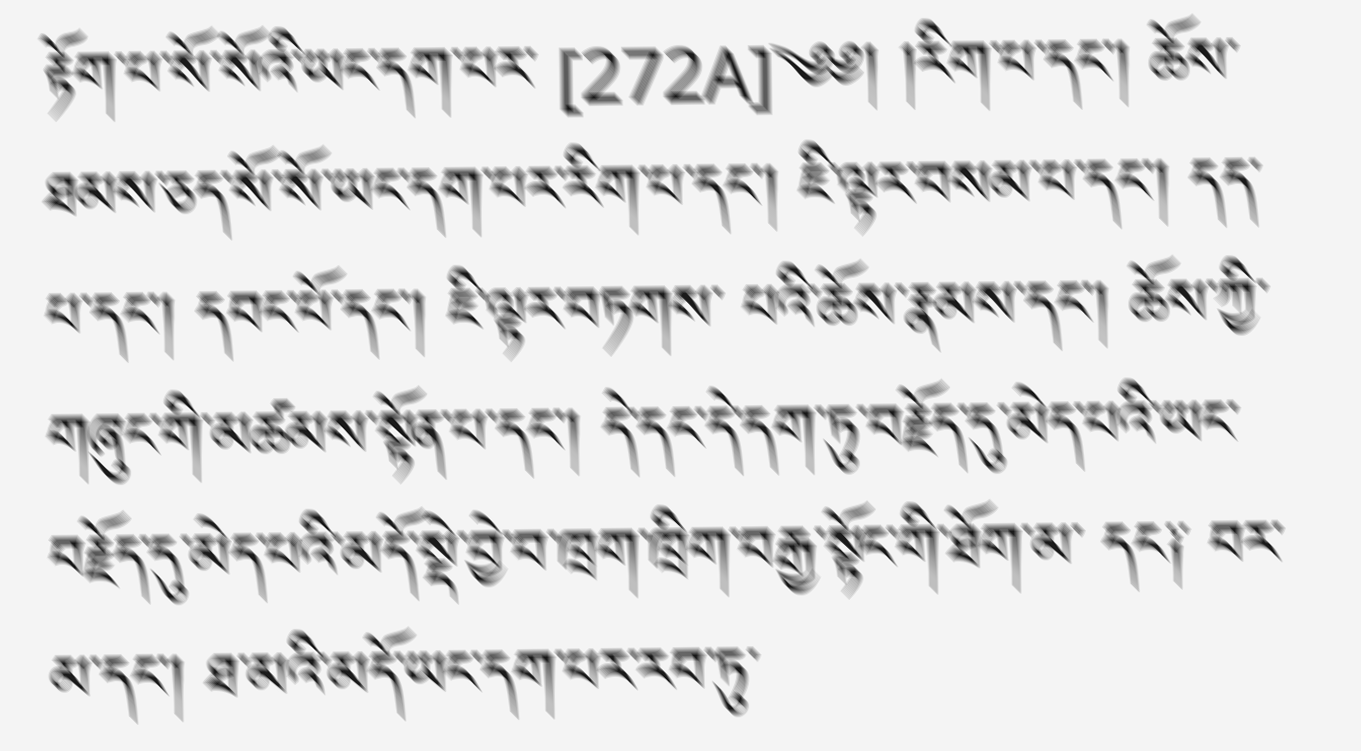རྟོག་པ་སོ་སོའི་ཡང་དག་པར་ [272A]༄༅། །རིག་པ་དང། ཆོས་ཐམས་ཅད་སོ་སོ་ཡང་དག་པར་རིག་པ་དང། ཇི་ལྟར་བསམ་པ་དང། དད་པ་དང། དབང་པོ་དང། ཇི་ལྟར་བཏགས་ པའི་ཆོས་རྣམས་དང། ཆོས་ཀྱི་གཞུང་གི་མཚམས་སྟོན་པ་དང། དེ་དང་དེ་དག་ཏུ་བརྗོད་དུ་མེད་པའི་ཡང་བརྗོད་དུ་མེད་པའི་མདོ་སྡེ་བྱེ་བ་ཁྲག་ཁྲིག་བརྒྱ་སྟོང་གི་ཐོག་མ་ དང༑ བར་མ་དང། ཐ་མའི་མདོ་ཡང་དག་པར་རབ་ཏུ་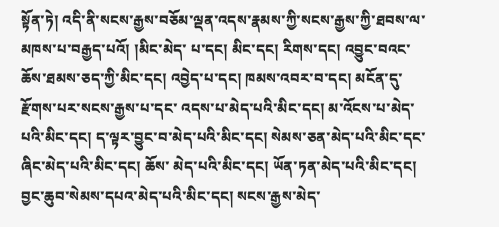སྟོན་ཏེ། འདི་ནི་སངས་རྒྱས་བཅོམ་ལྡན་འདས་རྣམས་ཀྱི་སངས་རྒྱས་ཀྱི་ཐབས་ལ་མཁས་པ་བརྒྱད་པའོ། །མིང་མེད་ པ་དང། མིང་དང། རིགས་དང། འབྱུང་བའང་ཆོས་ཐམས་ཅད་ཀྱི་མིང་དང། འབྱེད་པ་དང། ཁམས་འབར་བ་དང། མངོན་དུ་རྫོགས་པར་སངས་རྒྱས་པ་དང་ འདས་པ་མེད་པའི་མིང་དང། མ་འོངས་པ་མེད་པའི་མིང་དང། ད་ལྟར་བྱུང་བ་མེད་པའི་མིང་དང། སེམས་ཅན་མེད་པའི་མིང་དང་ཞིང་མེད་པའི་མིང་དང། ཆོས་ མེད་པའི་མིང་དང། ཡོན་ཏན་མེད་པའི་མིང་དང། བྱང་ཆུབ་སེམས་དཔའ་མེད་པའི་མིང་དང། སངས་རྒྱས་མེད་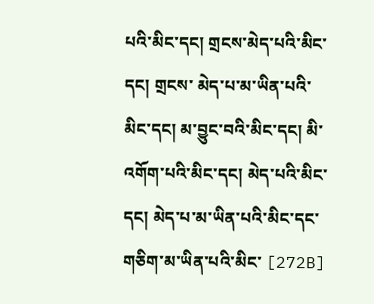པའི་མིང་དང། གྲངས་མེད་པའི་མིང་དང། གྲངས་ མེད་པ་མ་ཡིན་པའི་མིང་དང། མ་བྱུང་བའི་མིང་དང། མི་འགོག་པའི་མིང་དང། མེད་པའི་མིང་དང། མེད་པ་མ་ཡིན་པའི་མིང་དང་གཅིག་མ་ཡིན་པའི་མིང་ [272B]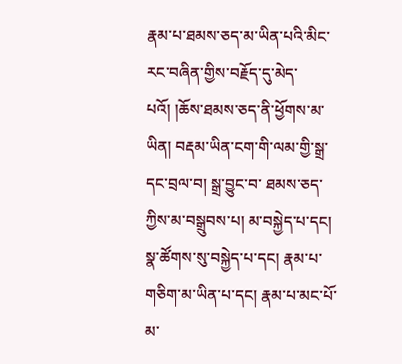རྣམ་པ་ཐམས་ཅད་མ་ཡིན་པའི་མིང་རང་བཞིན་གྱིས་བརྗོད་དུ་མེད་པའོ། །ཆོས་ཐམས་ཅད་ནི་ཕྱོགས་མ་ཡིན། བརྡམ་ཡིན་ངག་གི་ལམ་གྱི་སྒྲ་དང་བྲལ་བ། སྒྲ་བྱུང་བ་ ཐམས་ཅད་ཀྱིས་མ་བསྒྲུབས་པ། མ་བསྐྱེད་པ་དང། སྣ་ཚོགས་སུ་བསྐྱེད་པ་དང། རྣམ་པ་གཅིག་མ་ཡིན་པ་དང། རྣམ་པ་མང་པོ་མ་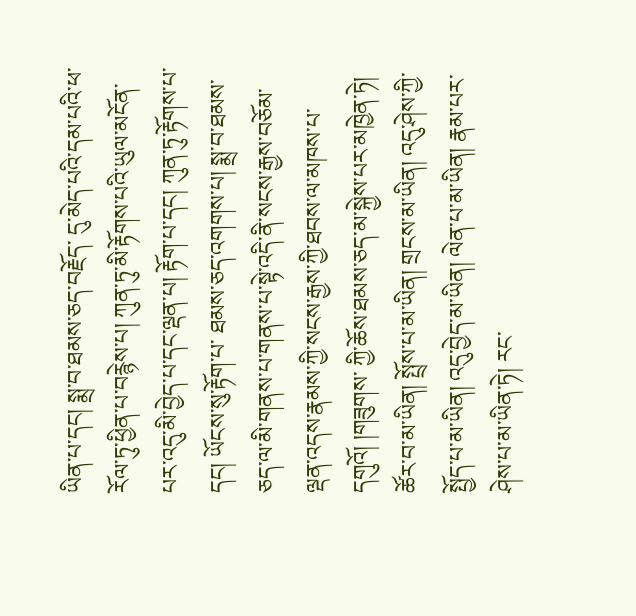ཡིན་པ་དང། སྨྲ་བ་ཐམས་ཅད་བརྗོད་ དུ་མེད་པའི་དམ་པའི་ཕ་རོལ་ཏུ་ཕྱིན་པ་བརྙེས་པ། ཀུན་ཏུ་མི་རྟོགས་པའི་ཡུལ་མངོན་པར་འདུ་མི་བྱེད་པ་དང་ལྡན་པ། རྟོག་པ་དང། ཀུན་ཏུ་རྟོགས་པ་དང། ཡོངས་སུ་རྟོག་པ་ ཐམས་ཅད་འགགས་པ། སྨྲ་བ་ཐམས་ཅད་ལ་མི་གནས་པ་གནས་པ་སྟེ་འདི་ནི་སངས་རྒྱས་བཅོམ་ལྡན་འདས་རྣམས་ཀྱི་སངས་རྒྱས་ཀྱི་ཐབས་ལ་མཁས་པ་དགུའོ། །གཟུགས་ ཀྱི་ཆོས་ཐམས་ཅད་མ་སྐྱེས་པར་མཁྱེན་ཏེ། ཚོར་བ་མ་ཡིན། སྤྲོས་པ་མ་ཡིན། གྲངས་མ་ཡིན། འདུ་ཤེས་ཀྱི་སྤྱོད་པ་མ་ཡིན། འདུ་བྱེད་མ་ཡིན། ལེན་པ་མ་ཡིན། རྣམ་པར་ ཤེས་པ་མ་ཡིན་ཏེ། རང་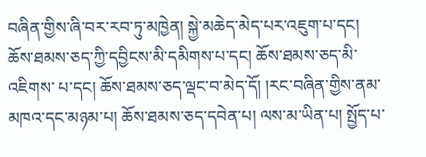བཞིན་གྱིས་ཞི་བར་རབ་ཏུ་མཁྱེན། སྐྱེ་མཆེད་མེད་པར་འཇུག་པ་དང། ཆོས་ཐམས་ཅད་ཀྱི་དབྱིངས་མི་དམིགས་པ་དང། ཆོས་ཐམས་ཅད་མི་འཇིགས་ པ་དང། ཆོས་ཐམས་ཅད་ལྡང་བ་མེད་དོ། །རང་བཞིན་གྱིས་ནམ་མཁའ་དང་མཉམ་པ། ཆོས་ཐམས་ཅད་དབེན་པ། ལས་མ་ཡིན་པ། སྤྱོད་པ་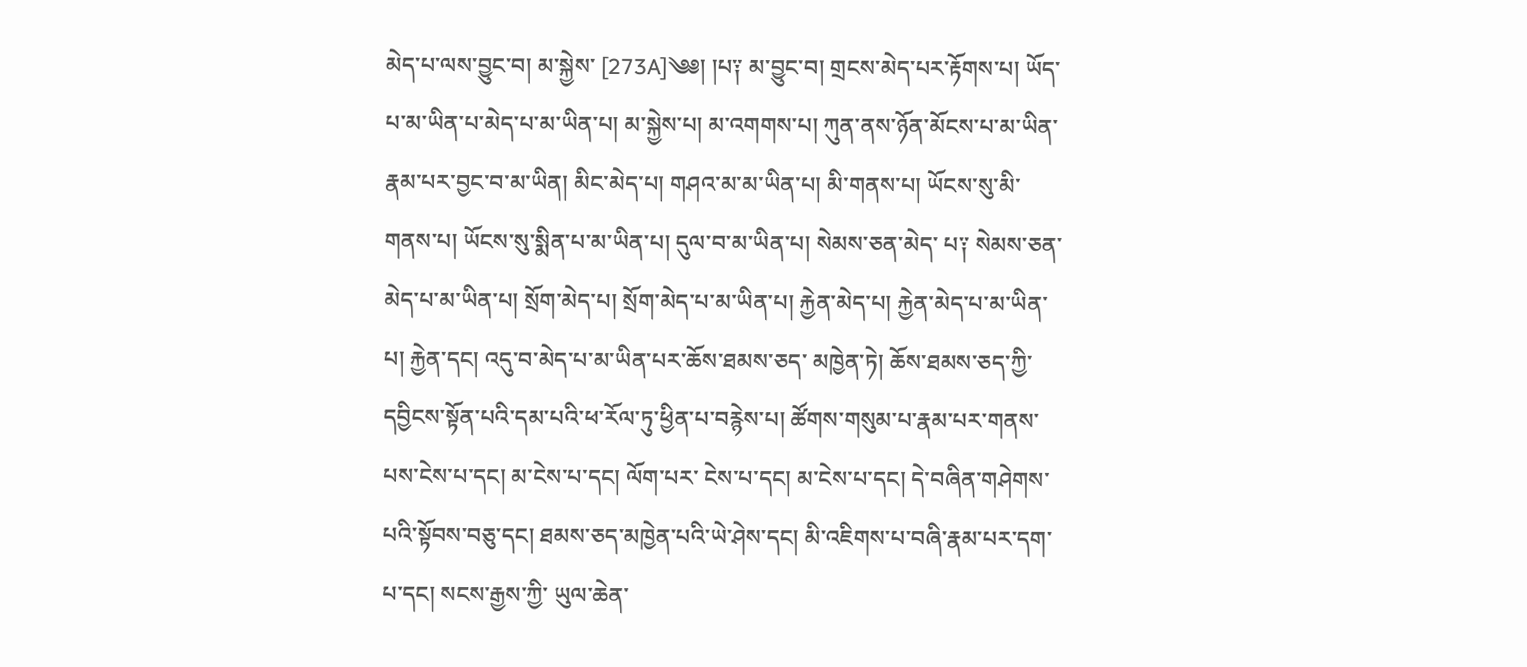མེད་པ་ལས་བྱུང་བ། མ་སྐྱེས་ [273A]༄༅། །པ༑ མ་བྱུང་བ། གྲངས་མེད་པར་རྟོགས་པ། ཡོད་པ་མ་ཡིན་པ་མེད་པ་མ་ཡིན་པ། མ་སྐྱེས་པ། མ་འགགས་པ། ཀུན་ནས་ཉོན་མོངས་པ་མ་ཡིན་ རྣམ་པར་བྱང་བ་མ་ཡིན། མིང་མེད་པ། གཤའ་མ་མ་ཡིན་པ། མི་གནས་པ། ཡོངས་སུ་མི་གནས་པ། ཡོངས་སུ་སྨིན་པ་མ་ཡིན་པ། དུལ་བ་མ་ཡིན་པ། སེམས་ཅན་མེད་ པ༑ སེམས་ཅན་མེད་པ་མ་ཡིན་པ། སྲོག་མེད་པ། སྲོག་མེད་པ་མ་ཡིན་པ། རྐྱེན་མེད་པ། རྐྱེན་མེད་པ་མ་ཡིན་པ། རྐྱེན་དང། འདུ་བ་མེད་པ་མ་ཡིན་པར་ཆོས་ཐམས་ཅད་ མཁྱེན་ཏེ། ཆོས་ཐམས་ཅད་ཀྱི་དབྱིངས་སྟོན་པའི་དམ་པའི་ཕ་རོལ་ཏུ་ཕྱིན་པ་བརྙེས་པ། ཚོགས་གསུམ་པ་རྣམ་པར་གནས་པས་ངེས་པ་དང། མ་ངེས་པ་དང། ལོག་པར་ ངེས་པ་དང། མ་ངེས་པ་དང། དེ་བཞིན་གཤེགས་པའི་སྟོབས་བཅུ་དང། ཐམས་ཅད་མཁྱེན་པའི་ཡེ་ཤེས་དང། མི་འཇིགས་པ་བཞི་རྣམ་པར་དག་པ་དང། སངས་རྒྱས་ཀྱི་ ཡུལ་ཆེན་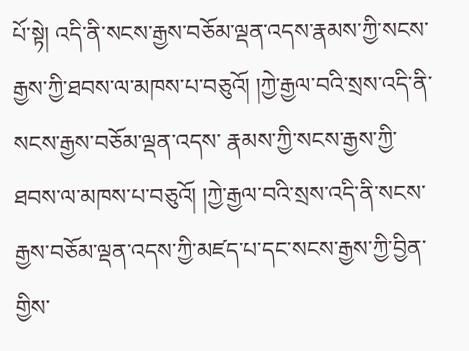པོ་སྟེ། འདི་ནི་སངས་རྒྱས་བཅོམ་ལྡན་འདས་རྣམས་ཀྱི་སངས་རྒྱས་ཀྱི་ཐབས་ལ་མཁས་པ་བཅུའོ། །ཀྱེ་རྒྱལ་བའི་སྲས་འདི་ནི་སངས་རྒྱས་བཅོམ་ལྡན་འདས་ རྣམས་ཀྱི་སངས་རྒྱས་ཀྱི་ཐབས་ལ་མཁས་པ་བཅུའོ། །ཀྱེ་རྒྱལ་བའི་སྲས་འདི་ནི་སངས་རྒྱས་བཅོམ་ལྡན་འདས་ཀྱི་མཛད་པ་དང་སངས་རྒྱས་ཀྱི་བྱིན་གྱིས་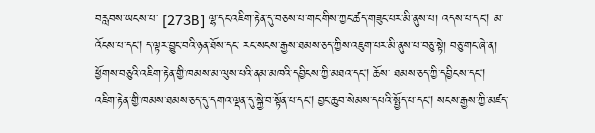བརླབས་ཡངས་པ་ [273B] ལྷ་དང་འཇིག་རྟེན་དུ་བཅས་པ་གང་གིས་ཀྱང་ཚད་གཟུང་པར་མི་ནུས་པ། འདས་པ་དང། མ་འོངས་པ་དང། ད་ལྟར་བྱུང་བའི་ཉན་ཐོས་དང་ རང་སངས་རྒྱས་ཐམས་ཅད་ཀྱིས་འཇུག་པར་མི་ནུས་པ་བཅུ་སྟེ། བཅུ་གང་ཞེ་ན། ཕྱོགས་བཅུའི་འཇིག་རྟེན་གྱི་ཁམས་མ་ལུས་པའི་ནམ་མཁའི་དབྱིངས་ཀྱི་མཐའ་དང། ཆོས་ ཐམས་ཅད་ཀྱི་དབྱིངས་དང། འཇིག་རྟེན་གྱི་ཁམས་ཐམས་ཅད་དུ་དགའ་ལྡན་དུ་སྐྱེ་བ་སྟོན་པ་དང། བྱང་ཆུབ་སེམས་དཔའི་སྤྱོད་པ་དང། སངས་རྒྱས་ཀྱི་མཛད་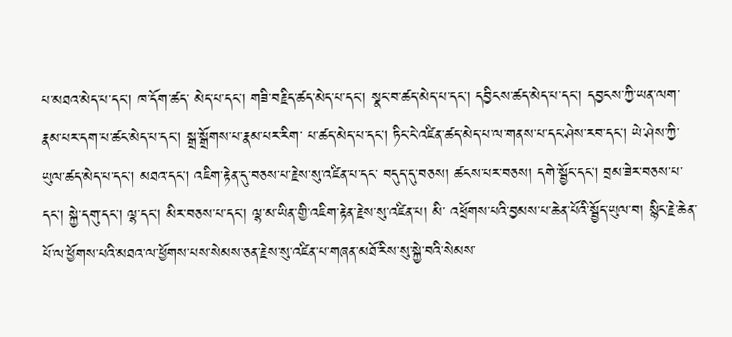པ་མཐའ་མེད་པ་དང། ཁ་དོག་ཚད་ མེད་པ་དང། གཟི་བརྗིད་ཚད་མེད་པ་དང། སྣང་བ་ཚད་མེད་པ་དང། དབྱིངས་ཚད་མེད་པ་དང། དབྱངས་ཀྱི་ཡན་ལག་རྣམ་པར་དག་པ་ཚང་མེད་པ་དང། སྒྲ་སྒྲོགས་པ་རྣམ་པར་རིག་ པ་ཚད་མེད་པ་དང། ཏིང་ངེ་འཛིན་ཚད་མེད་པ་ལ་གནས་པ་དང་ཤེས་རབ་དང། ཡེ་ཤེས་ཀྱི་ཡུལ་ཚད་མེད་པ་དང། མཐའ་དང། འཇིག་རྟེན་དུ་བཅས་པ་རྗེས་སུ་འཛིན་པ་དང་ བདུད་དུ་བཅས། ཚངས་པར་བཅས། དགེ་སྦྱོང་དང། བྲམ་ཟེར་བཅས་པ་དང། སྐྱེ་དགུ་དང། ལྷ་དང། མིར་བཅས་པ་དང། ལྷ་མ་ཡིན་གྱི་འཇིག་རྟེན་རྗེས་སུ་འཛིན་པ། མི་ འཕྲོགས་པའི་བྱམས་པ་ཆེན་པོའི་སྦྱོད་ཡུལ་བ། སྙིང་རྗེ་ཆེན་པོ་ལ་ཕྱོགས་པའི་མཐའ་ལ་ཕྱོགས་པས་སེམས་ཅན་རྗེས་སུ་འཛིན་པ་གཞན་མཐོ་རིས་སུ་སྐྱེ་བའི་སེམས་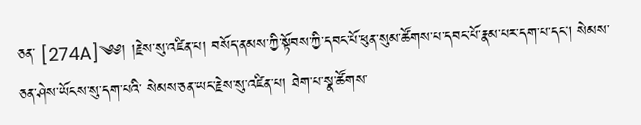ཅན་ [274A]༄༅། །རྗེས་སུ་འཛིན་པ། བསོད་ནམས་ཀྱི་སྟོབས་ཀྱི་དབང་པོ་ཕུན་སུམ་ཚོགས་པ་དབང་པོ་རྣམ་པར་དག་པ་དང། སེམས་ཅན་ཤེས་ཡོངས་སུ་དག་པའི་ སེམས་ཅན་ཡང་རྗེས་སུ་འཛིན་པ། ཐེག་པ་སྣ་ཚོགས་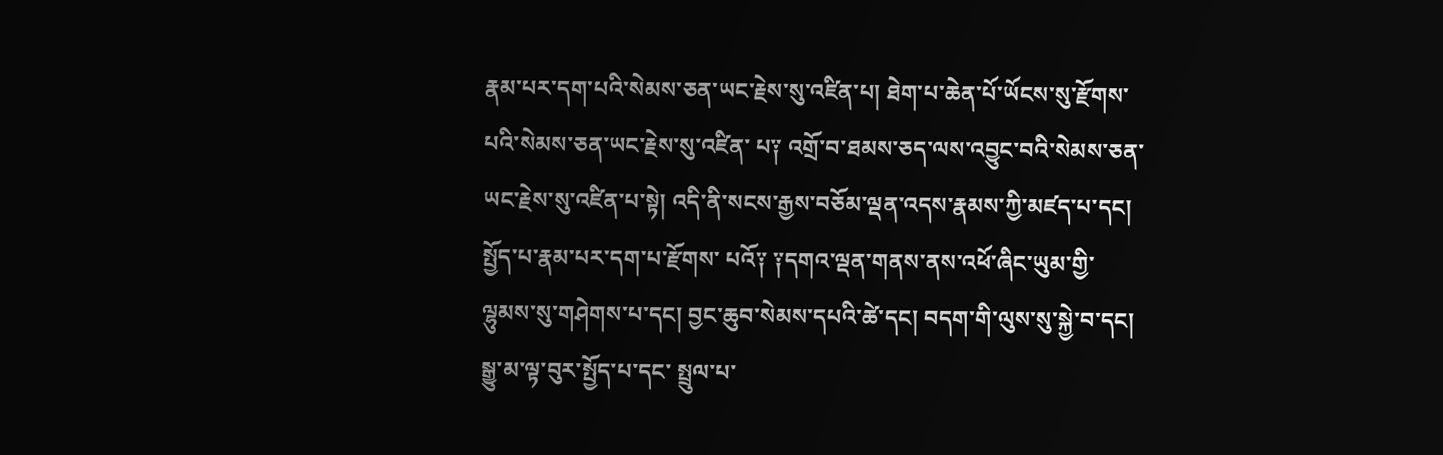རྣམ་པར་དག་པའི་སེམས་ཅན་ཡང་རྗེས་སུ་འཛིན་པ། ཐེག་པ་ཆེན་པོ་ཡོངས་སུ་རྫོགས་པའི་སེམས་ཅན་ཡང་རྗེས་སུ་འཛིན་ པ༑ འགྲོ་བ་ཐམས་ཅད་ལས་འབྱུང་བའི་སེམས་ཅན་ཡང་རྗེས་སུ་འཛིན་པ་སྟེ། འདི་ནི་སངས་རྒྱས་བཅོམ་ལྡན་འདས་རྣམས་ཀྱི་མཛད་པ་དང། སྤྱོད་པ་རྣམ་པར་དག་པ་རྫོགས་ པའོ༑ ༑དགའ་ལྡན་གནས་ནས་འཕོ་ཞིང་ཡུམ་གྱི་ལྷུམས་སུ་གཤེགས་པ་དང། བྱང་ཆུབ་སེམས་དཔའི་ཚེ་དང། བདག་གི་ལུས་སུ་སྐྱེ་བ་དང། སྒྱུ་མ་ལྟ་བུར་སྤྱོད་པ་དང་ སྤྲུལ་པ་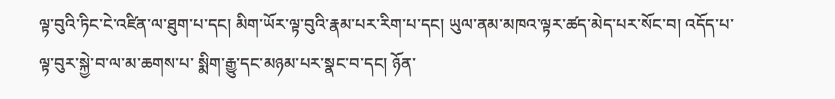ལྟ་བུའི་ཏིང་ངེ་འཛིན་ལ་ཐུག་པ་དང། མིག་ཡོར་ལྟ་བུའི་རྣམ་པར་རིག་པ་དང། ཡུལ་ནམ་མཁའ་ལྟར་ཚད་མེད་པར་སོང་བ། འདོད་པ་ལྟ་བུར་སྐྱེ་བ་ལ་མ་ཆགས་པ་ སྨིག་རྒྱུ་དང་མཉམ་པར་སྣང་བ་དང། ཉོན་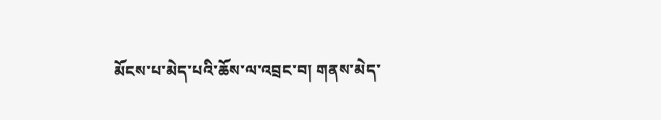མོངས་པ་མེད་པའི་ཆོས་ལ་འབྲང་བ། གནས་མེད་